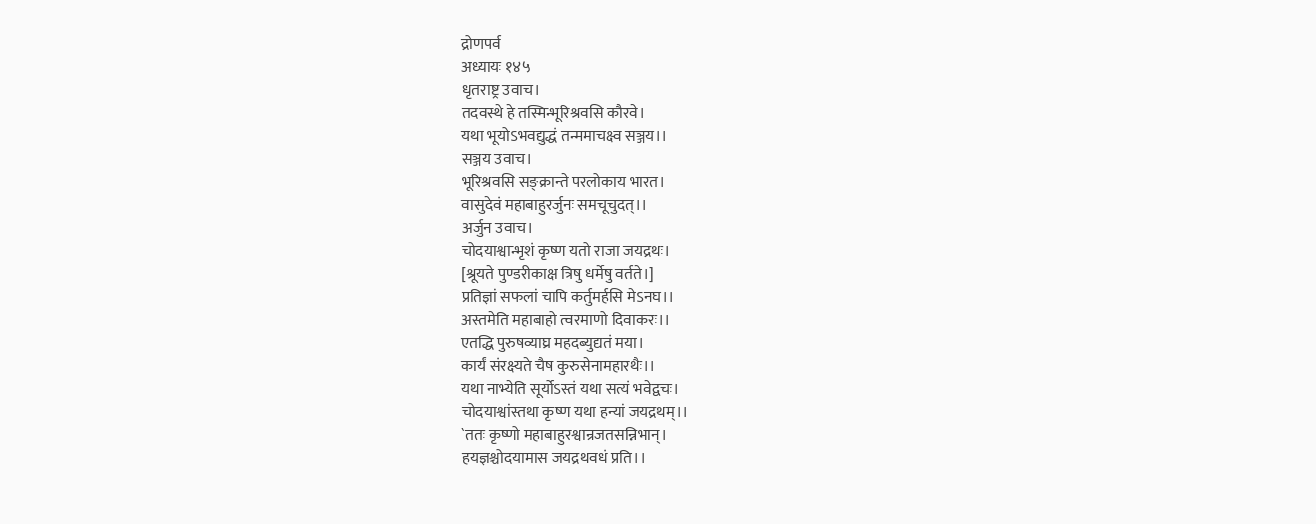द्रोणपर्व
अध्यायः १४५
धृतराष्ट्र उवाच।
तदवस्थे हे तस्मिन्भूरिश्रवसि कौरवे।
यथा भूयोऽभवद्युद्धं तन्ममाचक्ष्व सञ्जय।।
सञ्जय उवाच।
भूरिश्रवसि सङ्क्रान्ते परलोकाय भारत।
वासुदेवं महाबाहुरर्जुनः समचूचुदत्।।
अर्जुन उवाच।
चोदयाश्वान्भृशं कृष्ण यतो राजा जयद्रथः।
[श्रूयते पुण्डरीकाक्ष त्रिषु धर्मेषु वर्तते।]
प्रतिज्ञां सफलां चापि कर्तुमर्हसि मेऽनघ।।
अस्तमेति महाबाहो त्वरमाणो दिवाकरः।।
एतद्धि पुरुषव्याघ्र महदब्युद्यतं मया।
कार्यं संरक्ष्यते चैष कुरुसेनामहारथैः।।
यथा नाभ्येति सूर्योऽस्तं यथा सत्यं भवेद्वचः।
चोदयाश्वांस्तथा कृष्ण यथा हन्यां जयद्रथम्।।
`ततः कृष्णो महाबाहुरश्वान्रजतसन्निभान्।
हयज्ञश्चोदयामास जयद्रथवधं प्रति।।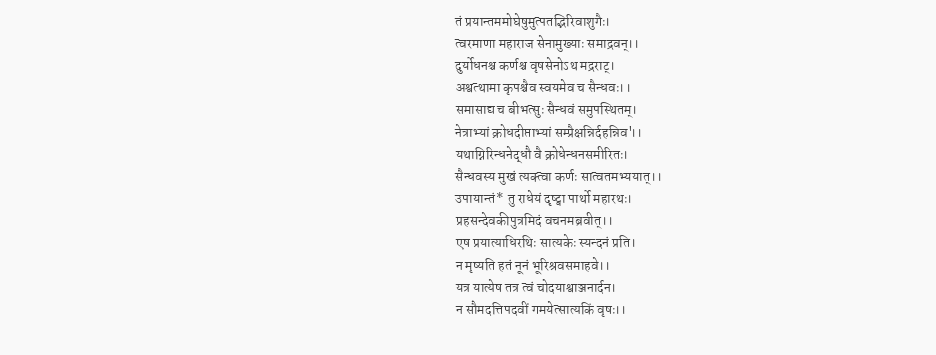तं प्रयान्तममोघेषुमुत्पतद्भिरिवाशुगैः।
त्वरमाणा महाराज सेनामुख्याः समाद्रवन्।।
दुर्योधनश्च कर्णश्च वृषसेनोऽथ मद्रराट्।
अश्वत्थामा कृपश्चैव स्वयमेव च सैन्धवः।।
समासाद्य च बीभत्सुः सैन्धवं समुपस्थितम्।
नेत्राभ्यां क्रोधदीप्ताभ्यां सम्प्रैक्षन्निर्दहन्निव'।।
यथाग्निरिन्धनेद्धौ वै क्रोधेन्धनसमीरितः।
सैन्धवस्य मुखं त्यक्त्वा कर्णः सात्वतमभ्ययात्।।
उपायान्तं* तु राधेयं दृष्ट्वा पार्थो महारथः।
प्रहसन्देवकीपुत्रमिदं वचनमब्रवीत्।।
एष प्रयात्याधिरथिः सात्यकेः स्यन्दनं प्रति।
न मृष्यति हतं नूनं भूरिश्रवसमाहवे।।
यत्र यात्येष तत्र त्वं चोदयाश्वाञ्जनार्दन।
न सौमदत्तिपदवीं गमयेत्सात्यकिं वृषः।।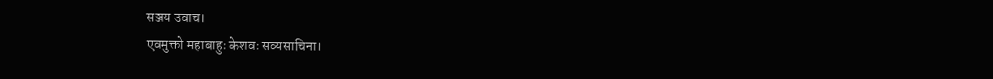सञ्जय उवाच।
एवमुक्तो महाबाहुः केशवः सव्यसाचिना।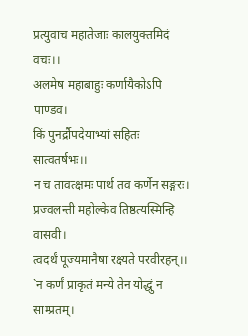प्रत्युवाच महातेजाः कालयुक्तमिदं वचः।।
अलमेष महाबाहुः कर्णायैकोऽपि पाण्डव।
किं पुनर्द्रौपदेयाभ्यां सहितः सात्वतर्षभः।।
न च तावत्क्षमः पार्थ तव कर्णेन सङ्गरः।
प्रज्वलन्ती महोल्केव तिष्ठत्यस्मिन्हि वासवी।
त्वदर्थं पूज्यमानैषा रक्ष्यते परवीरहन्।।
`न कर्णं प्राकृतं मन्ये तेन योद्धुं न साम्प्रतम्।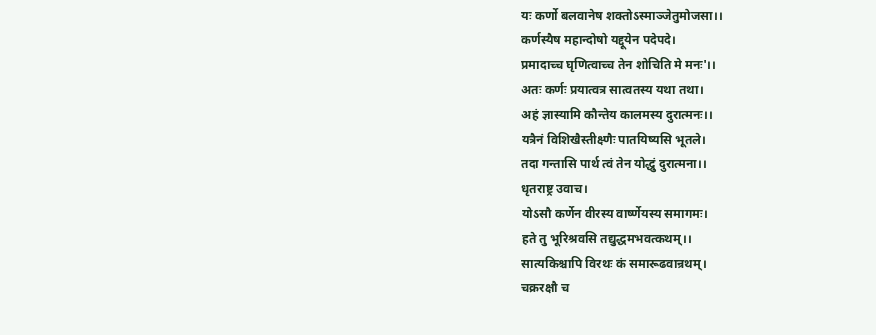यः कर्णो बलवानेष शक्तोऽस्माञ्जेतुमोजसा।।
कर्णस्यैष महान्दोषो यद्दूयेन पदेपदे।
प्रमादाच्च घृणित्वाच्च तेन शोचिति मे मनः'।।
अतः कर्णः प्रयात्वत्र सात्वतस्य यथा तथा।
अहं ज्ञास्यामि कौन्तेय कालमस्य दुरात्मनः।।
यत्रैनं विशिखैस्तीक्ष्णैः पातयिष्यसि भूतले।
तदा गन्तासि पार्थ त्वं तेन योद्धुं दुरात्मना।।
धृतराष्ट्र उवाच।
योऽसौ कर्णेन वीरस्य वार्ष्णेयस्य समागमः।
हते तु भूरिश्रवसि तद्युद्धमभवत्कथम्।।
सात्यकिश्चापि विरथः कं समारूढवान्रथम्।
चक्ररक्षौ च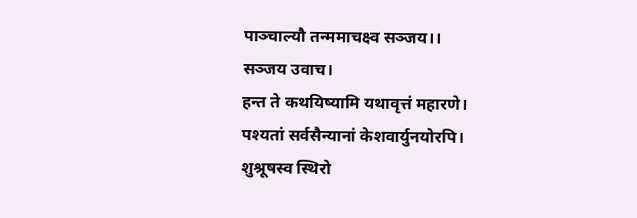पाञ्चाल्यौ तन्ममाचक्ष्व सञ्जय।।
सञ्जय उवाच।
हन्त ते कथयिष्यामि यथावृत्तं महारणे।
पश्यतां सर्वसैन्यानां केशवार्युनयोरपि।
शुश्रूषस्व स्थिरो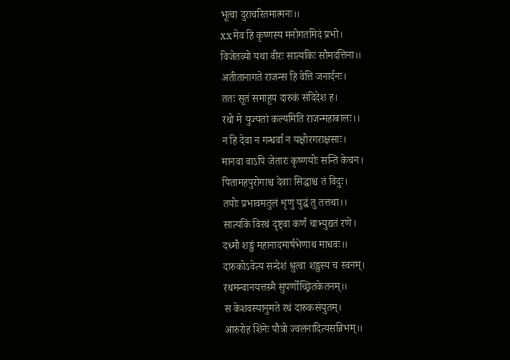भूत्वा दुराचरितमात्मनः।।
xxमेव हि कृष्णस्य मनोगतमिदं प्रभो।
विजेतव्यो यथा वीरः सात्यकिः सौमदत्तिना।।
अतीतानागते राजन्स हि वेत्ति जनार्दनः।
ततः सूतं समाहूय दारुकं संदिदेश ह।
रथो मे युज्यतां कल्यमिति राजन्महाबालः।।
न हि देवा न गन्धर्वा न यक्षोरगराक्षसाः।
मानवा वाऽपि जेतारः कृष्णयोः सन्ति केचन।
पितामहपुरोगाश्च देवाः सिद्धाश्च तं विदुः।
तयोः प्रभावमतुलं शृणु युद्धं तु तत्तथा।।
सात्यकिं विरथं दृष्ट्वा कर्णं चाभ्युद्यतं रणे।
दध्मौ शङ्खं महानादमार्षभेणाथ माधवः।।
दारुकोऽवेत्य सन्देशं श्रुत्वा शङ्खस्य च स्वनम्।
रथमन्वानयत्तस्मै सुपर्णोच्छ्रितकेतनम्।।
स केशवस्यानुमते रथं दारुकसंयुतम्।
आरुरोह शिनेः पौत्रो ज्वलनादित्यसन्निभम्।।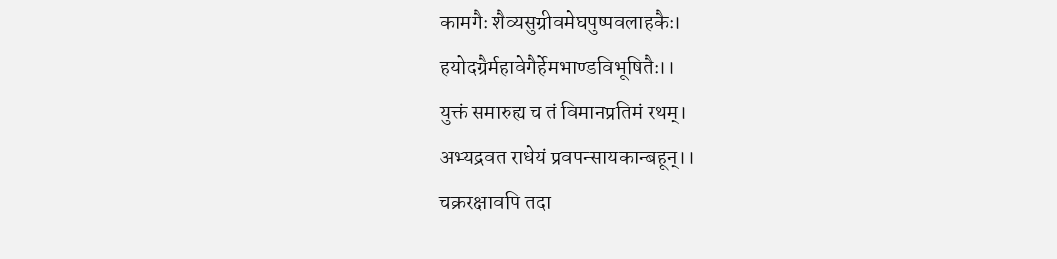कामगैः शैव्यसुग्रीवमेघपुष्पवलाहकैः।
हयोदग्रैर्महावेगैर्हेमभाण्डविभूषितैः।।
युक्तं समारुह्य च तं विमानप्रतिमं रथम्।
अभ्यद्रवत राधेयं प्रवपन्सायकान्बहून्।।
चक्ररक्षावपि तदा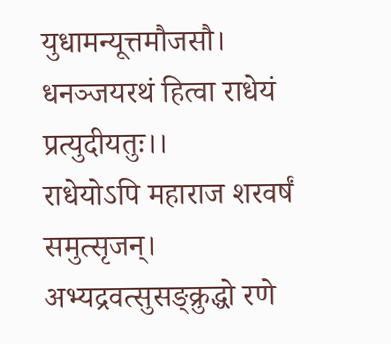युधामन्यूत्तमौजसौ।
धनञ्जयरथं हित्वा राधेयं प्रत्युदीयतुः।।
राधेयोऽपि महाराज शरवर्षं समुत्सृजन्।
अभ्यद्रवत्सुसङ्क्रुद्धो रणे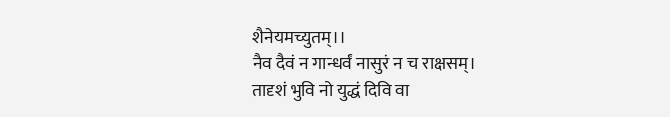शैनेयमच्युतम्।।
नैव दैवं न गान्धर्वं नासुरं न च राक्षसम्।
तादृशं भुवि नो युद्धं दिवि वा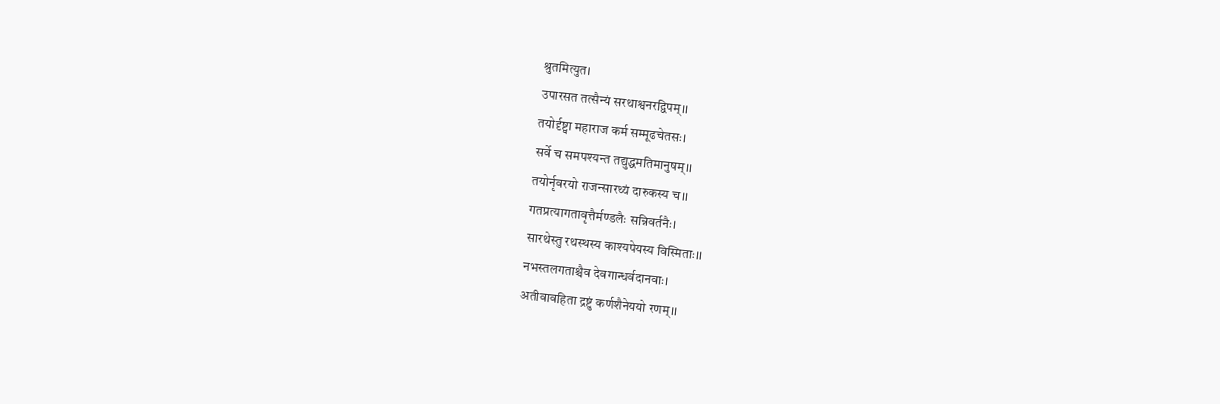श्रुतमित्युत।
उपारसत तत्सैन्यं सरथाश्वनरद्विपम्।।
तयोर्दृष्ट्वा महाराज कर्म सम्मूढचेतसः।
सर्वे च समपश्यन्त तद्युद्धमतिमानुषम्।।
तयोर्नृवरयो राजन्सारथ्यं दारुकस्य च।।
गतप्रत्यागतावृत्तैर्मण्डलैः सन्निवर्तनैः।
सारथेस्तु रथस्थस्य काश्यपेयस्य विस्मिताः।।
नभस्तलगताश्चैव देवगान्धर्वदानवाः।
अतीवावहिता द्रष्टुं कर्णशैनेययो रणम्।।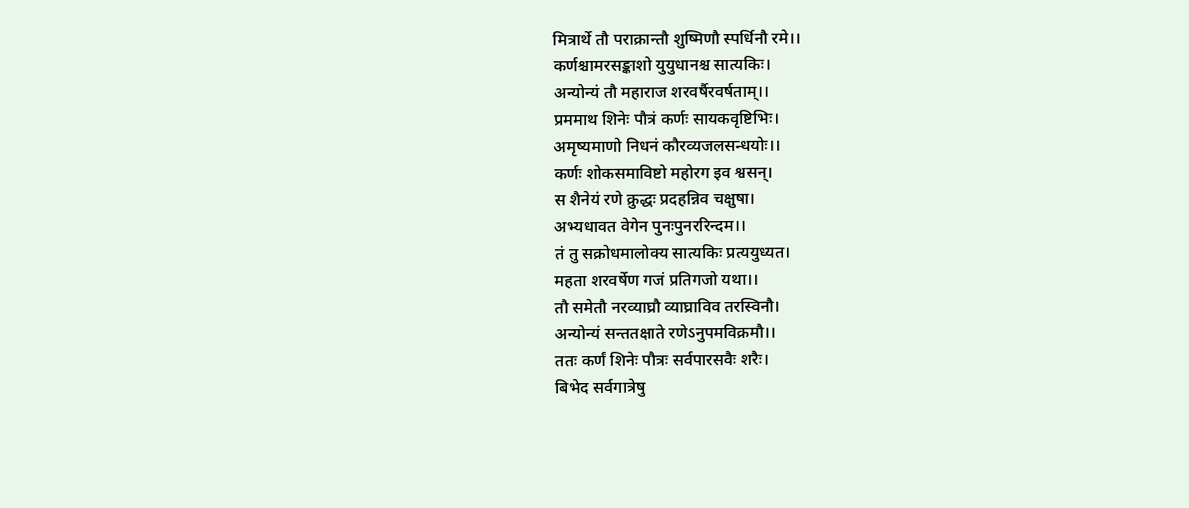मित्रार्थे तौ पराक्रान्तौ शुष्मिणौ स्पर्धिनौ रमे।।
कर्णश्चामरसङ्काशो युयुधानश्च सात्यकिः।
अन्योन्यं तौ महाराज शरवर्षैरवर्षताम्।।
प्रममाथ शिनेः पौत्रं कर्णः सायकवृष्टिभिः।
अमृष्यमाणो निधनं कौरव्यजलसन्धयोः।।
कर्णः शोकसमाविष्टो महोरग इव श्वसन्।
स शैनेयं रणे क्रुद्धः प्रदहन्निव चक्षुषा।
अभ्यधावत वेगेन पुनःपुनररिन्दम।।
तं तु सक्रोधमालोक्य सात्यकिः प्रत्ययुध्यत।
महता शरवर्षेण गजं प्रतिगजो यथा।।
तौ समेतौ नरव्याघ्रौ व्याघ्राविव तरस्विनौ।
अन्योन्यं सन्ततक्षाते रणेऽनुपमविक्रमौ।।
ततः कर्णं शिनेः पौत्रः सर्वपारसवैः शरैः।
बिभेद सर्वगात्रेषु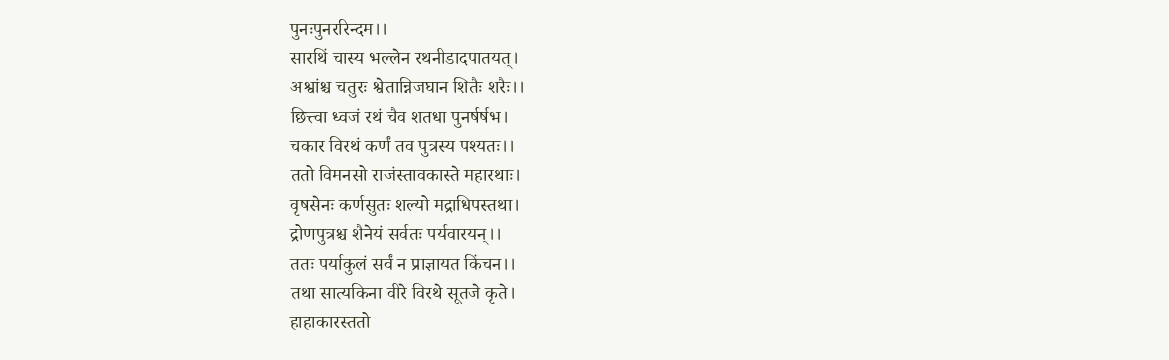पुनःपुनररिन्दम।।
सारथिं चास्य भल्लेन रथनीडादपातयत्।
अश्वांश्च चतुरः श्वेतान्निजघान शितैः शरैः।।
छित्त्वा ध्वजं रथं चैव शतधा पुनर्षर्षभ।
चकार विरथं कर्णं तव पुत्रस्य पश्यतः।।
ततो विमनसो राजंस्तावकास्ते महारथाः।
वृषसेनः कर्णसुतः शल्यो मद्राधिपस्तथा।
द्रोणपुत्रश्च शैनेयं सर्वतः पर्यवारयन्।।
ततः पर्याकुलं सर्वं न प्राज्ञायत किंचन।।
तथा सात्यकिना वीरे विरथे सूतजे कृते।
हाहाकारस्ततो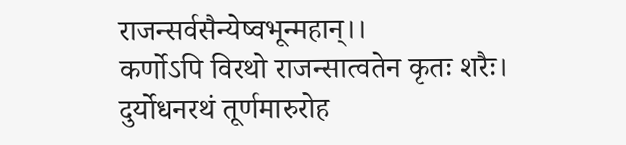राजन्सर्वसैन्येष्वभून्महान्।।
कर्णोऽपि विरथो राजन्सात्वतेन कृतः शरैः।
दुर्योधनरथं तूर्णमारुरोह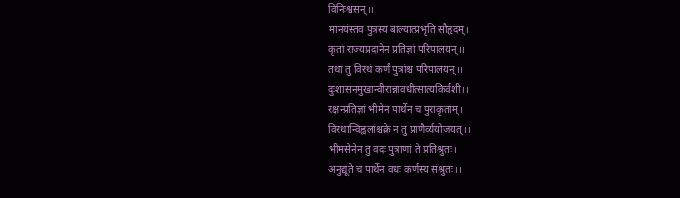विनिःश्वसन्।।
मानयंस्तव पुत्रस्य बाल्यात्प्रभृति सौहृदम्।
कृतां राज्यप्रदानेन प्रतिज्ञां परिपालयन्।।
तथा तु विरथं कर्णं पुत्रांश्च परिपालयन्।।
दुःशासनमुखान्वीरान्नावधीत्सात्यकिर्वशी।।
रक्षन्प्रतिज्ञां भीमेन पार्थेन च पुराकृताम्।
विरथान्विह्वलांश्चक्रे न तु प्राणैर्व्ययोजयत्।।
भीमसेनेन तु वदः पुत्राणां ते प्रतिश्रुतः।
अनुद्यूते च पार्थेन वधः कर्णस्य संश्रुतः।।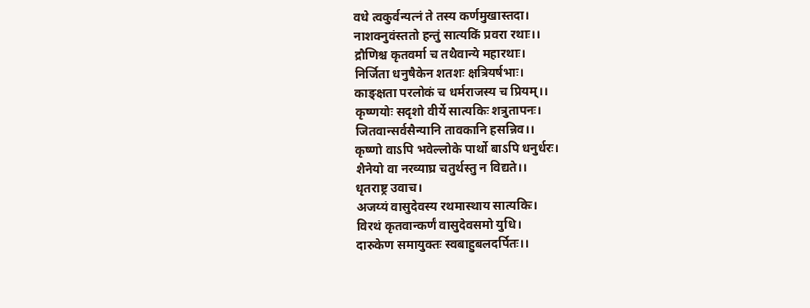वधे त्वकुर्वन्यत्नं ते तस्य कर्णमुखास्तदा।
नाशक्नुवंस्ततो हन्तुं सात्यकिं प्रवरा रथाः।।
द्रौणिश्च कृतवर्मा च तथैवान्ये महारथाः।
निर्जिता धनुषैकेन शतशः क्षत्रियर्षभाः।
काङ्क्षता परलोकं च धर्मराजस्य च प्रियम्।।
कृष्णयोः सदृशो वीर्ये सात्यकिः शत्रुतापनः।
जितवान्सर्वसैन्यानि तावकानि हसन्निव।।
कृष्णो वाऽपि भवेल्लोके पार्थो बाऽपि धनुर्धरः।
शैनेयो वा नरव्याघ्र चतुर्थस्तु न विद्यते।।
धृतराष्ट्र उवाच।
अजय्यं वासुदेवस्य रथमास्थाय सात्यकिः।
विरथं कृतवान्कर्णं वासुदेवसमो युधि।
दारुकेण समायुक्तः स्वबाहुबलदर्पितः।।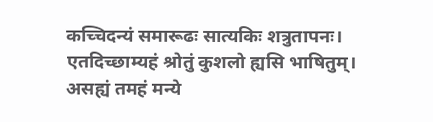कच्चिदन्यं समारूढः सात्यकिः शत्रुतापनः।
एतदिच्छाम्यहं श्रोतुं कुशलो ह्यसि भाषितुम्।
असह्यं तमहं मन्ये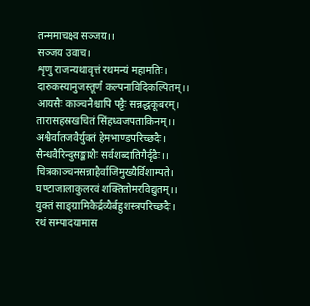तन्ममाचक्ष्व सञ्जय।।
सञ्जय उवाच।
शृणु राजन्यथावृत्तं रथमन्यं महामतिः।
दारुकस्यानुजस्तूर्णं कल्पनाविदिकल्पितम्।।
आयसैः काञ्चनैश्चापि पट्टैः सन्नद्धकूबरम्।
तारासहस्रखचितं सिंहध्वजपताकिनम्।।
अश्वैर्वातजवैर्युक्तं हेमभाण्डपरिच्छदैः।
सैन्धवैरिन्दुसङ्काशैः सर्वशब्दातिगैर्दृढैः।।
चित्रकाञ्चनसन्नाहैर्वाजिमुख्यैर्विशाम्पते।
घण्टाजालाकुलरवं शक्तितोमरविद्युतम्।।
युक्तं साङ्ग्रामिकैर्द्रव्यैर्बहुशस्त्रपरिच्छदैः।
रथं सम्पादयामास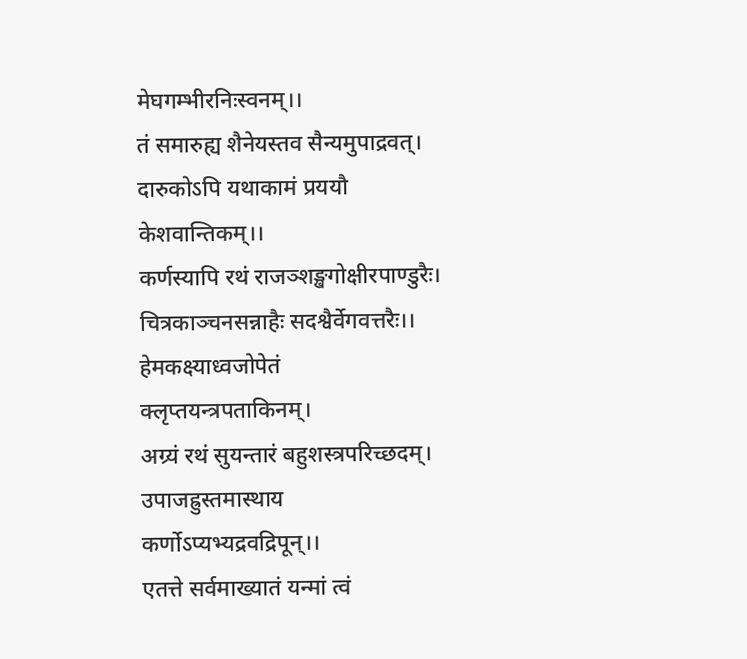मेघगम्भीरनिःस्वनम्।।
तं समारुह्य शैनेयस्तव सैन्यमुपाद्रवत्।
दारुकोऽपि यथाकामं प्रययौ केशवान्तिकम्।।
कर्णस्यापि रथं राजञ्शङ्खगोक्षीरपाण्डुरैः।
चित्रकाञ्चनसन्नाहैः सदश्वैर्वेगवत्तरैः।।
हेमकक्ष्याध्वजोपेतं क्लृप्तयन्त्रपताकिनम्।
अग्र्यं रथं सुयन्तारं बहुशस्त्रपरिच्छदम्।
उपाजह्रुस्तमास्थाय कर्णोऽप्यभ्यद्रवद्रिपून्।।
एतत्ते सर्वमाख्यातं यन्मां त्वं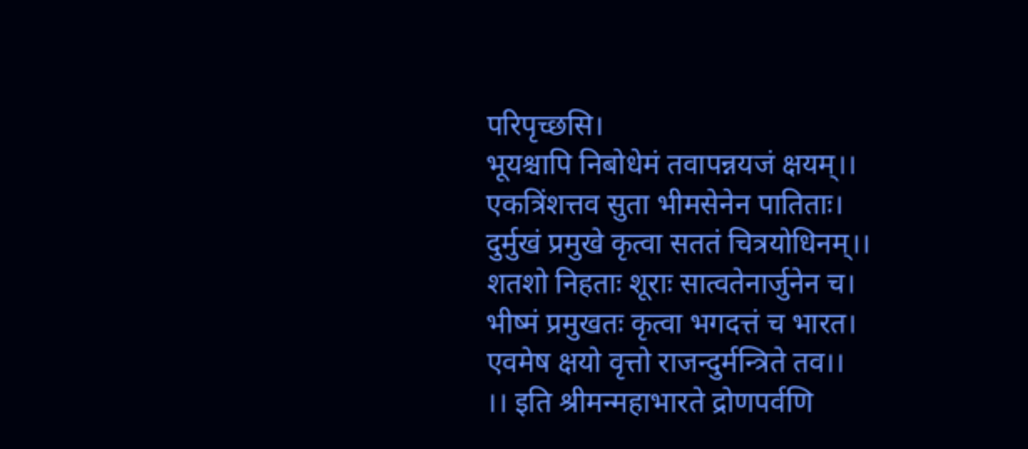परिपृच्छसि।
भूयश्चापि निबोधेमं तवापन्नयजं क्षयम्।।
एकत्रिंशत्तव सुता भीमसेनेन पातिताः।
दुर्मुखं प्रमुखे कृत्वा सततं चित्रयोधिनम्।।
शतशो निहताः शूराः सात्वतेनार्जुनेन च।
भीष्मं प्रमुखतः कृत्वा भगदत्तं च भारत।
एवमेष क्षयो वृत्तो राजन्दुर्मन्त्रिते तव।।
।। इति श्रीमन्महाभारते द्रोणपर्वणि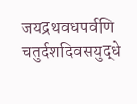जयद्रथवधपर्वणि
चतुर्दशदिवसयुद्धे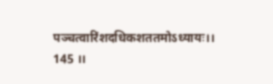पञ्चत्वारिंशदधिकशततमोऽध्यायः।। 145 ।।